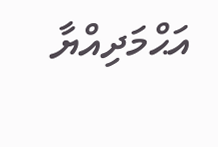އަޙްމަދިއްޔާ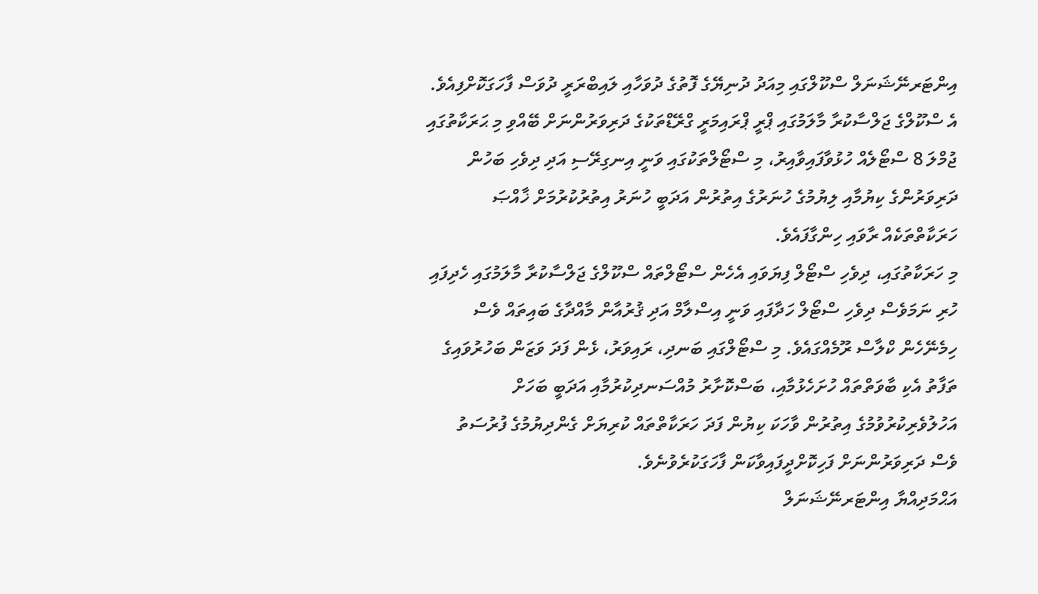އިންޓަރނޭޝަނަލް ސްކޫލްގައި މިއަދު ދުނިޔޭގެ ފޮތުގެ ދުވަހާއި ލައިބްރަރީ ދުވަސް ފާހަގަކޮށްފިއެވެ.
އެ ސްކޫލްގެ ޖަލްސާކުރާ މާލަމުގައި ޕްރީ ޕްރައިމަރީ ގްރޭޑްތަކުގެ ދަރިވަރުންނަށް ބޭއްވި މި ޙަރަކާތުގައި ޖުމްލަ 8 ސްޓޯލެއް ހުޅުވާފައިވާއިރު، މި ސްޓޯލްތަކުގައި ވަނީ އިނގިރޭސި އަދި ދިވެހި ބަހުން ދަރިވަރުންގެ ކިޔުމާއި ލިޔުމުގެ ހުނަރުގެ އިތުރުން އަދަބީ ހުނަރު އިތުރުކުރުމަށް ޚާއްޞަ ހަރަކާތްތަކެއް ރާވައި ހިންގާފައެވެ.
މި ހަރަކާތުގައި، ދިވެހި ސްޓޯލް ފިޔަވައި އެހެން ސްޓޯލްތައް ސްކޫލްގެ ޖަލްސާކުރާ މާލަމުގައި ހެދިފައި ހުރި ނަމަވެސް ދިވެހި ސްޓޯލް ހަދާފައި ވަނީ އިސްލާމް އަދި ޤުރުއާން މާއްދާގެ ބައިތައް ވެސް ހިމެނޭހެން ކްލާސް ރޫމެއްގައެވެ. މި ސްޓޯލްގައި ބަނދި، ރައިވަރު، ޅެން ފަދަ ވަޒަން ބަހުރުވައިގެ ތަފާތު އެކި ބާވަތްތައް ހުށަހެޅުމާއި، ބަސްކޮށާރު މުއްސަނދިކުރުމާއި އަދަބީ ބަހަށް އަހުލުވެރިކުރުވުމުގެ އިތުރުން ވާހަކަ ކިޔުން ފަދަ ހަރަކާތްތައް ކުރިޔަށް ގެންދިޔުމުގެ ފުރުސަތު ވެސް ދަރިވަރުންނަށް ފަހިކޮށްދީފައިވާކަން ފާހަގަކުރެވުނެވެ.
އަޙްމަދިއްޔާ އިންޓަރނޭޝަނަލް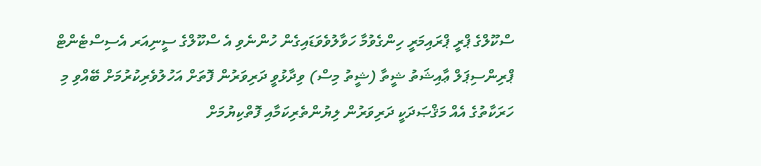ސްކޫލްގެ ޕްރީ ޕްރައިމަރީ ހިންގެވުމާ ހަވާލުވެވަޑައިގެން ހުންނެވި އެ ސްކޫލްގެ ސީނިއަރ އެސިސްޓެންޓް ޕްރިންސިޕަލް ޢާއިޝަތު ޝީތާ (ޝީތު މިސް) ވިދާޅުވީ ދަރިވަރުން ފޮތަށް އަހުލުވެރިކުރުމަށް ބޭއްވި މި ހަރަކާތުގެ އެއް މަޤްޞަދަކީ ދަރިވަރުން ލިޔުންތެރިކަމާއި ފޮތްކިޔުމަށް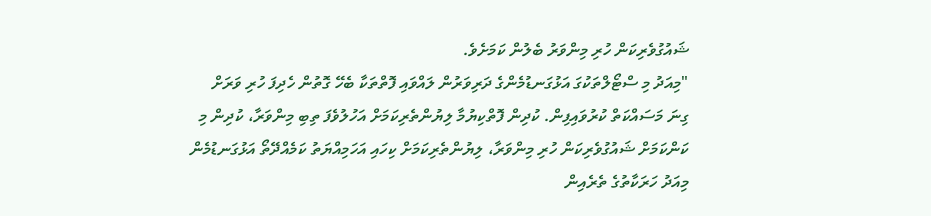ޝައުގުވެރިކަން ހުރި މިންވަރު ބެލުން ކަމަށެވެ.
"މިއަދު މި ސްޓޯލްތަކުގަ އަޅުގަނޑުމެންގެ ދަރިވަރުން ލައްވައި ފޮތްތަކާ ބެހޭ ގޮތުން ހެދިފަ ހުރި ވަރަށް ގިނަ މަސައްކަތް ކުރުވައިފިން. ކުދިން ފޮތްކިޔުމާ ލިޔުންތެރިކަމަށް އަހުލުވެފަ ތިބި މިންވަރާ، ކުދިން މި ކަންކަމަށް ޝައުގުވެރިކަން ހުރި މިންވަރާ، ލިޔުންތެރިކަމަށް ކިހައި އަހަމިއްޔަތު ކަމެއްދޭތޯ އަޅުގަނޑުމެން މިއަދު ހަރަކާތުގެ ތެރެއިން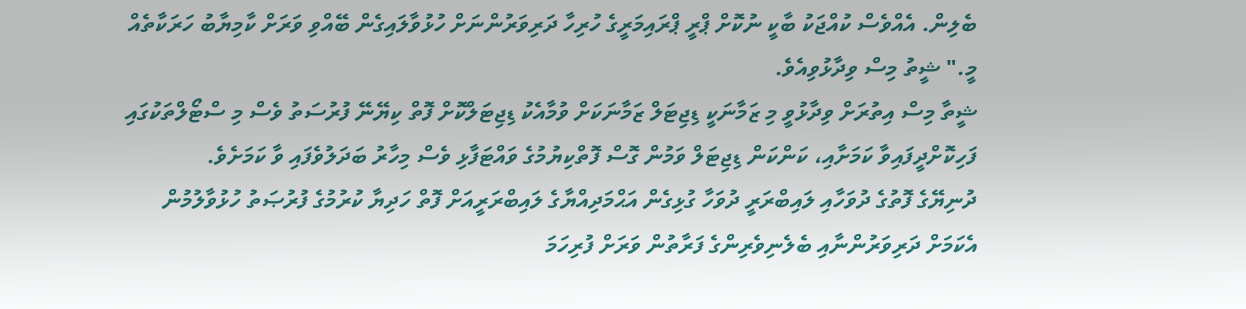ބެލިން. އެއްވެސް ކުއްޖަކު ބާކީ ނުކޮށް ޕްރީ ޕްރައިމަރީގެ ހުރިހާ ދަރިވަރުންނަށް ހުޅުވާލައިގެން ބޭއްވި ވަރަށް ކާމިޔާބު ހަރަކާތެއް މީ." ޝީތު މިސް ވިދާޅުވިއެވެ.
ޝީތާ މިސް އިތުރަށް ވިދާޅުވީ މި ޒަމާނަކީ ޑިޖިޓަލް ޒަމާނަކަށް ވުމާއެކު ޑިޖިޓަލްކޮށް ފޮތް ކިޔޭނޭ ފުރުސަތު ވެސް މި ސްޓޯލްތަކުގައި ފަހިކޮށްދީފައިވާ ކަމަށާއި، ކަންކަން ޑިޖިޓަލް ވަމުން ގޮސް ފޮތްކިޔުމުގެ ވައްޓަފާޅި ވެސް މިހާރު ބަދަލުވެފައި ވާ ކަމަށެވެ.
ދުނިޔޭގެ ފޮތުގެ ދުވަހާއި ލައިބްރަރީ ދުވަހާ ގުޅިގެން އަޙްމަދިއްޔާގެ ލައިބްރަރީއަށް ފޮތް ހަދިޔާ ކުރުމުގެ ފުރުޞަތު ހުޅުވާލުމުން އެކަމަށް ދަރިވަރުންނާއި ބެލެނިވެރިންގެ ފަރާތުން ވަރަށް ފުރިހަމަ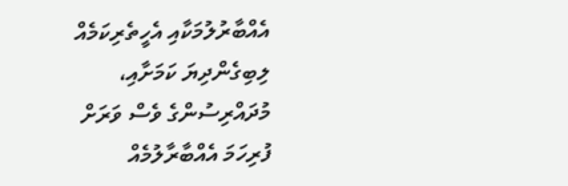އެއްބާރުލުމަކާއި އެހީތެރިކަމެއް ލިބިގެންދިޔަ ކަމަށާއި، މުދައްރިސުންގެ ވެސް ވަރަށް ފުރިހަމަ އެއްބާރާލުމެއް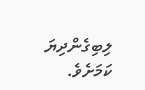ލިބިގެންދިޔަ ކަމަށެވެ.